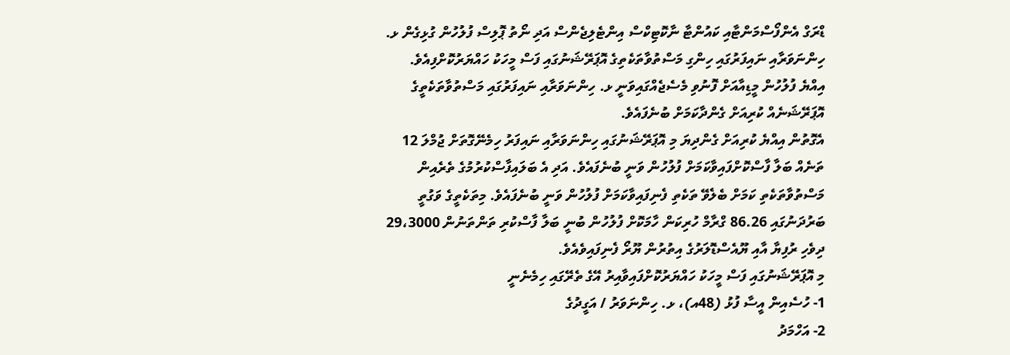ޑްރަގް އެންފޯސްމަންޓާއި ކައުންޓާ ނާކޮޓިކްސް އިންޓެލިޖެންސް އަދި ނޯތު ޕޮލިސް ފުލުހުން ގުޅިގެން ޅ. ހިންނަވަރާއި ނައިފަރުގައި ހިންގި މަސްތުވާތަކެތިގެ އޮޕަރޭޝަނުގައި ފަސް މީހަކު ހައްޔަރުކޮށްފިއެވެ.
އިއްޔެ ފުލުހުން މީޑިއާއަށް ފޮނުވި މެސެޖެއްގައިވަނީ ޅ. ހިންނަވަރާއި ނައިފަރުގައި މަސްތުވާތަކެތީގެ އޮޕަރޭޝަނެއް ކުރިއަށް ގެންދާކަމަށް ބުނެފައެވެ.
އެގޮތުން އިއްޔެ ކުރިއަށް ގެންދިޔަ މި އޮޕަރޭޝަނުގައި ހިންނަވަރާއި ނައިފަރު ހިމެނޭގޮތަށް ޖުމްލަ 12 ތަނެއް ބަލާ ފާސްކޮށްފައިވާކަމަށް ފުލުހުން ވަނީ ބުނެފައެވެ. އަދި އެ ބަލައިފާސްކުރުމުގެ ތެރެއިން މަސްތުވާތަކެތި ކަމަށް ބެލެވޭ ތަކެތި ފެނިފައިވާކަމަށް ފުލުހުން ވަނީ ބުނެފައެވެ. މިތަކެތީގެ ވަގުތީ ބަރުދަނުގައި 86.26 ގްރާމް ހުރިކަން ހާމަކޮށް ފުލުހުން ބުނީ ބަލާ ފާސްކުރި ތަންތަނުން 29،3000 ދިވެހި ރުފިޔާ އާއި ޔޫއެސްޑޮލަރުގެ އިތުރުން ޔޫރޯ ފެނިފައިވެއެވެ.
މި އޮޕަރޭޝަނުގައި ފަސް މީހަކު ހައްޔަރުކޮށްފައިވާއިރު އޭގެ ތެރޭގައި ހިމެނެނީ
1- ހުސެއިން އީސާ ފުޅު (48އ)، ޅ. ހިންނަވަރު / އަގީދުގެ
2- އަހްމަދު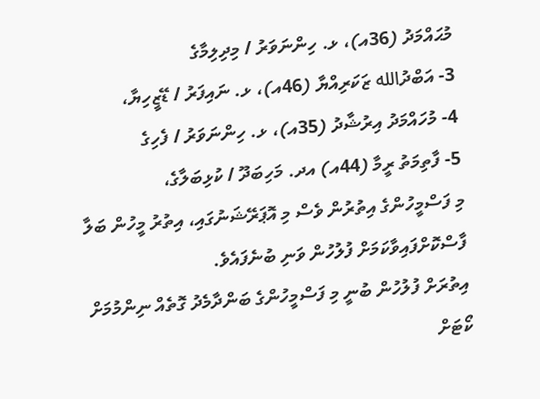މުޙައްމަދު (36އ)، ޅ. ހިންނަވަރު / މިދިލިމާގެ
3- އަބްދުالله ޒަކަރިއްޔާ (46އ)، ޅ. ނައިފަރު / ޑޭޒީހިޔާ،
4- މުހައްމަދު އިރުޝާދު (35އ)، ޅ. ހިންނަވަރު / ފެހިގެ
5- ފާތިމަތު ރީމާ (44އ) އދ. މަހިބަދޫ / ކުޅިބަލާގެ،
މި ފަސްމީހުންގެ އިތުރުން ވެސް މި އޮޕަރޭޝަނުގައި، އިތުރު މީހުން ބަލާ ފާސްކޮށްފައިވާކަމަށް ފުލުހުން ވަނި ބުނެފައެވެ.
އިތުރަށް ފުލުހުން ބުނީ މި ފަސްމީހުންގެ ބަންދާމެދު ގޮތެއް ނިންމުމަށް ކޯޓަށް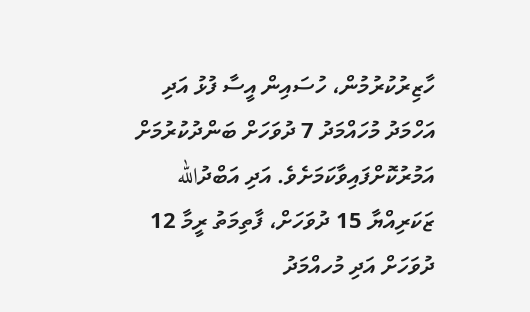ހާޒިރުކުރުމުން، ހުސައިން އީސާ ފުޅު އަދި އަހްމަދު މުހައްމަދު 7 ދުވަހަށް ބަންދުކުރުމަށް އަމުރުކޮށްފައިވާކަމަށެވެ. އަދި އަބްދުالله ޒަކަރިއްޔާ 15 ދުވަހަށް، ފާތިމަތު ރީމާ 12 ދުވަހަށް އަދި މުހއްމަދު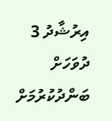އިރުޝާދު 3 ދުވަހަށް ބަންދުކުރުމަށް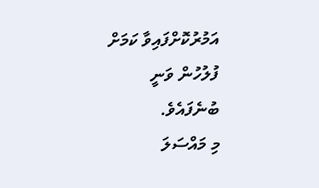އަމުރުކޮށްފައިވާ ކަމަށް ފުލުހުން ވަނީ ބުނެފައެވެ.
މި މައްސަލަ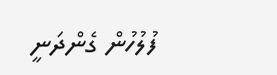ފުލުހުން ގެންދަނީ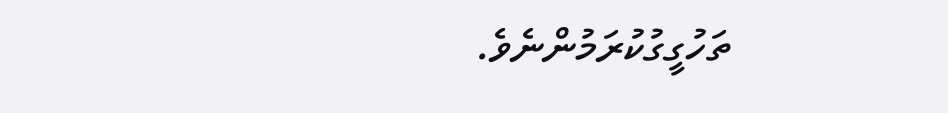ތަހުގީގުކުރަމުންނެވެ.